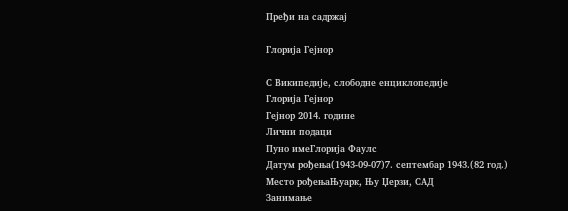Пређи на садржај

Глорија Гејнор

С Википедије, слободне енциклопедије
Глорија Гејнор
Гејнор 2014. године
Лични подаци
Пуно имеГлорија Фаулс
Датум рођења(1943-09-07)7. септембар 1943.(82 год.)
Место рођењаЊуарк, Њу Џерзи, САД
Занимање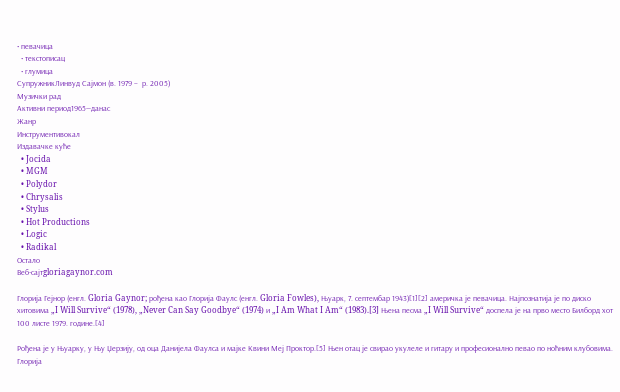• певачица
  • текстописац
  • глумица
СупружникЛинвуд Сајмон (в. 1979 –  р. 2005)
Музички рад
Активни период1965—данас
Жанр
Инструментивокал
Издавачке куће
  • Jocida
  • MGM
  • Polydor
  • Chrysalis
  • Stylus
  • Hot Productions
  • Logic
  • Radikal
Остало
Веб-сајтgloriagaynor.com

Глорија Гејнор (енгл. Gloria Gaynor; рођена као Глорија Фаулс (енгл. Gloria Fowles), Њуарк, 7. септембар 1943)[1][2] америчка је певачица. Најпознатија је по диско хитовима „I Will Survive“ (1978), „Never Can Say Goodbye“ (1974) и „I Am What I Am“ (1983).[3] Њена песма „I Will Survive“ доспела је на прво место Билборд хот 100 листе 1979. године.[4]

Рођена је у Њуарку, у Њу Џерзију, од оца Данијела Фаулса и мајке Квини Меј Проктор.[5] Њен отац је свирао укулеле и гитару и професионално певао по ноћним клубовима. Глорија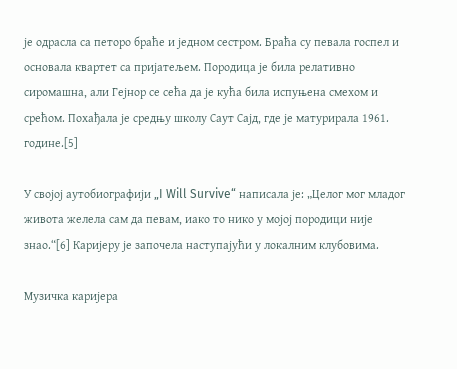је одрасла са петоро браће и једном сестром. Браћа су певала госпел и основала квартет са пријатељем. Породица је била релативно сиромашна, али Гејнор се сећа да је кућа била испуњена смехом и срећом. Похађала је средњу школу Саут Сајд, где је матурирала 1961. године.[5]

У својој аутобиографији „I Will Survive“ написала је: „Целог мог младог живота желела сам да певам, иако то нико у мојој породици није знао.“[6] Каријеру је започела наступајући у локалним клубовима.

Музичка каријера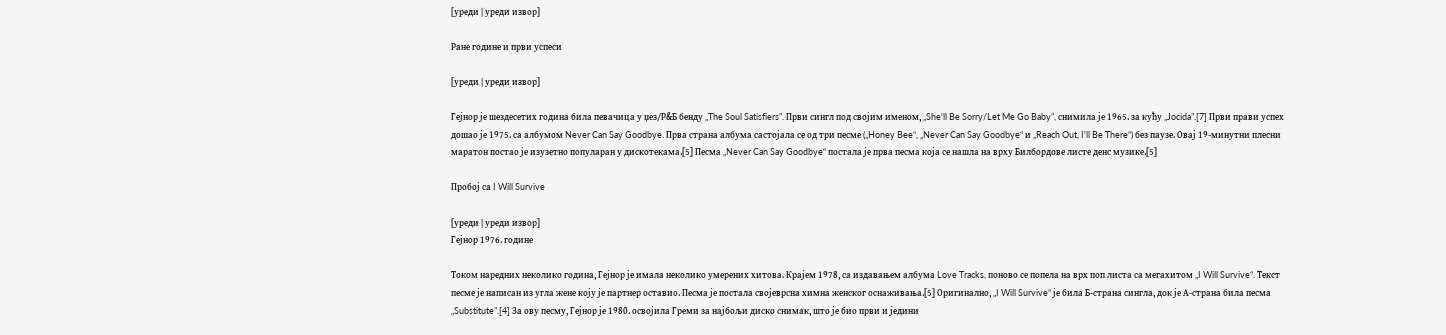[уреди | уреди извор]

Ране године и први успеси

[уреди | уреди извор]

Гејнор је шездесетих година била певачица у џез/Р&Б бенду „The Soul Satisfiers”. Први сингл под својим именом, „She'll Be Sorry/Let Me Go Baby”, снимила је 1965. за кућу „Jocida”.[7] Први прави успех дошао је 1975. са албумом Never Can Say Goodbye. Прва страна албума састојала се од три песме („Honey Bee“, „Never Can Say Goodbye“ и „Reach Out, I'll Be There“) без паузе. Овај 19-минутни плесни маратон постао је изузетно популаран у дискотекама.[5] Песма „Never Can Say Goodbye“ постала је прва песма која се нашла на врху Билбордове листе денс музике.[5]

Пробој са I Will Survive

[уреди | уреди извор]
Гејнор 1976. године

Током наредних неколико година, Гејнор је имала неколико умерених хитова. Крајем 1978, са издавањем албума Love Tracks, поново се попела на врх поп листа са мегахитом „I Will Survive“. Текст песме је написан из угла жене коју је партнер оставио. Песма је постала својеврсна химна женског оснаживања.[5] Оригинално, „I Will Survive“ је била Б-страна сингла, док је А-страна била песма „Substitute”.[4] За ову песму, Гејнор је 1980. освојила Греми за најбољи диско снимак, што је био први и једини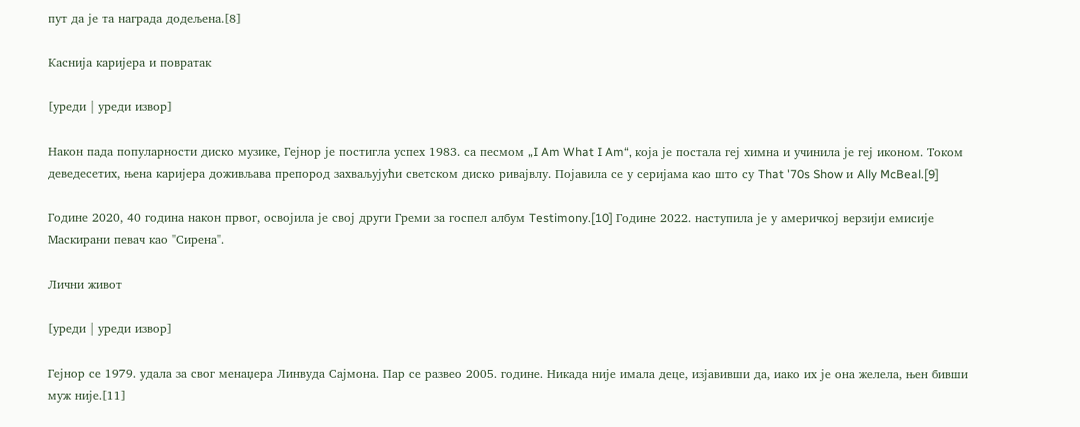пут да је та награда додељена.[8]

Каснија каријера и повратак

[уреди | уреди извор]

Након пада популарности диско музике, Гејнор је постигла успех 1983. са песмом „I Am What I Am“, која је постала геј химна и учинила је геј иконом. Током деведесетих, њена каријера доживљава препород захваљујући светском диско ривајвлу. Појавила се у серијама као што су That '70s Show и Ally McBeal.[9]

Године 2020, 40 година након првог, освојила је свој други Греми за госпел албум Testimony.[10] Године 2022. наступила је у америчкој верзији емисије Маскирани певач као "Сирена".

Лични живот

[уреди | уреди извор]

Гејнор се 1979. удала за свог менаџера Линвуда Сајмона. Пар се развео 2005. године. Никада није имала деце, изјавивши да, иако их је она желела, њен бивши муж није.[11]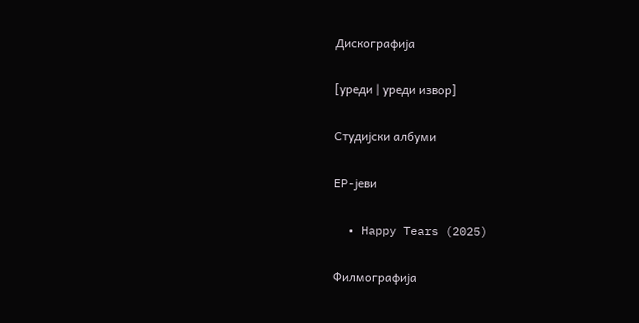Дискографија

[уреди | уреди извор]

Студијски албуми

EP-јеви

  • Happy Tears (2025)

Филмографија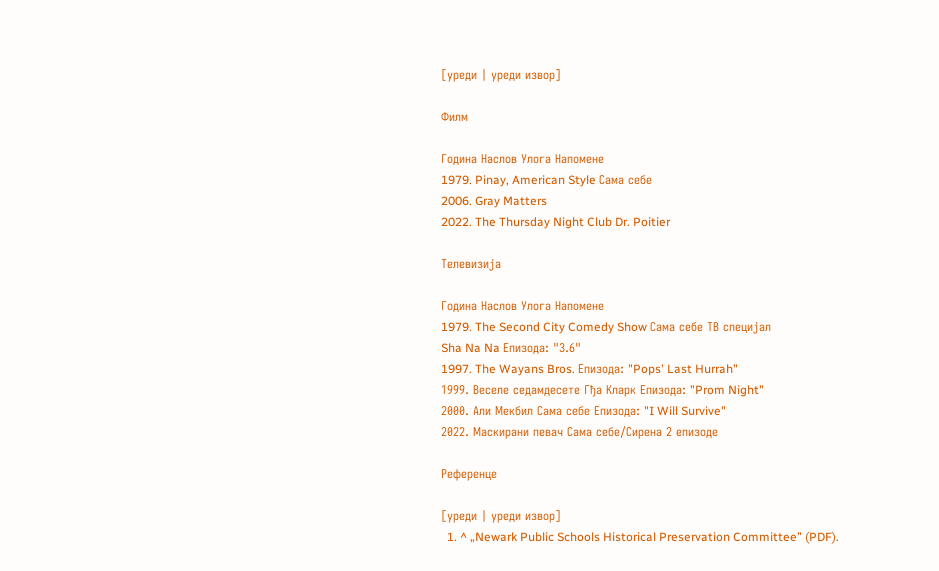[уреди | уреди извор]

Филм

Година Наслов Улога Напомене
1979. Pinay, American Style Сама себе
2006. Gray Matters
2022. The Thursday Night Club Dr. Poitier

Телевизија

Година Наслов Улога Напомене
1979. The Second City Comedy Show Сама себе ТВ специјал
Sha Na Na Епизода: "3.6"
1997. The Wayans Bros. Епизода: "Pops' Last Hurrah"
1999. Веселе седамдесете Гђа Кларк Епизода: "Prom Night"
2000. Али Мекбил Сама себе Епизода: "I Will Survive"
2022. Маскирани певач Сама себе/Сирена 2 епизоде

Референце

[уреди | уреди извор]
  1. ^ „Newark Public Schools Historical Preservation Committee” (PDF).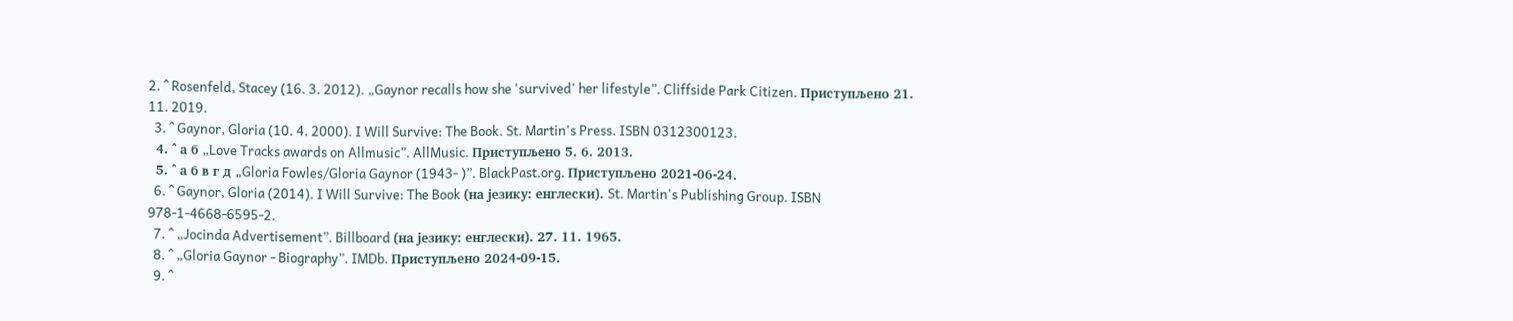2. ^ Rosenfeld, Stacey (16. 3. 2012). „Gaynor recalls how she 'survived' her lifestyle”. Cliffside Park Citizen. Приступљено 21. 11. 2019.
  3. ^ Gaynor, Gloria (10. 4. 2000). I Will Survive: The Book. St. Martin's Press. ISBN 0312300123.
  4. ^ а б „Love Tracks awards on Allmusic”. AllMusic. Приступљено 5. 6. 2013.
  5. ^ а б в г д „Gloria Fowles/Gloria Gaynor (1943- )”. BlackPast.org. Приступљено 2021-06-24.
  6. ^ Gaynor, Gloria (2014). I Will Survive: The Book (на језику: енглески). St. Martin's Publishing Group. ISBN 978-1-4668-6595-2.
  7. ^ „Jocinda Advertisement”. Billboard (на језику: енглески). 27. 11. 1965.
  8. ^ „Gloria Gaynor - Biography”. IMDb. Приступљено 2024-09-15.
  9. ^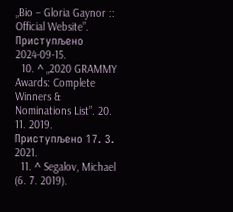„Bio – Gloria Gaynor :: Official Website”. Приступљено 2024-09-15.
  10. ^ „2020 GRAMMY Awards: Complete Winners & Nominations List”. 20. 11. 2019. Приступљено 17. 3. 2021.
  11. ^ Segalov, Michael (6. 7. 2019).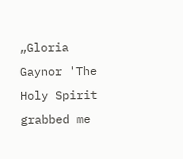„Gloria Gaynor 'The Holy Spirit grabbed me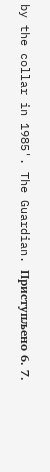by the collar in 1985'. The Guardian. Приступљено 6. 7.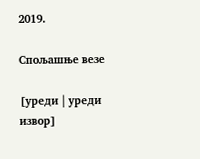2019.

Спољашње везе

[уреди | уреди извор]